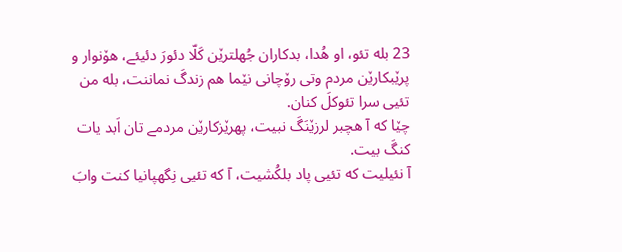23 بله تئو، او هُدا، بدکاران جُهلترێن کَلّا دئورَ دئیئے، هۆنوار و پرێبکارێن مردم وتی رۆچانی نێما هم زندگَ نماننت، بله من تئیی سرا تئوکلَ کنان.
چێا که آ هچبر لرزێنَگَ نبیت، پهرێزکارێن مردمے تان اَبد یات کنگَ بیت.
آ نئیلیت که تئیی پاد بلکُشیت، آ که تئیی نِگهپانیا کنت وابَ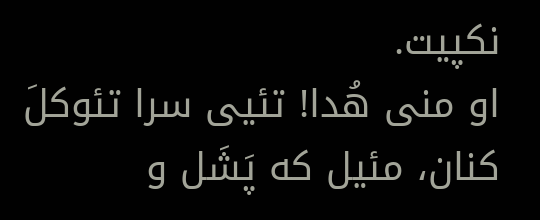نکپیت.
او منی هُدا! تئیی سرا تئوکلَ کنان، مئیل که پَشَل و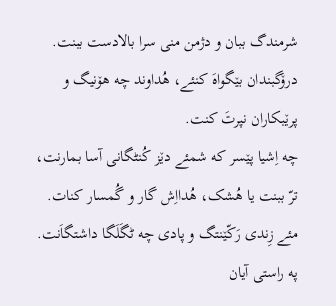شرمندگ ببان و دژمن منی سرا بالادست ببنت.
درۆگبندان بێگواهَ کنئے، هُداوند چه هۆنیگ و پرێبکاران نپرتَ کنت.
چه اِشیا پێسر که شمئے دێز کُنٹگانی آسا بمارنت، ترّ ببنت یا هُشک، هُدااِش گار و گُمسار کنات.
مئے زِندی رَکّێنتگ و پادی چه ٹگَلَگا داشتگاَنت.
په راستی آیان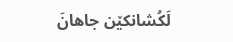لَکُشانکێن جاهانَ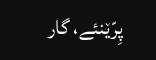پِرّێنئے، گار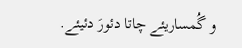و گُمساریئے چاتا دئورَ دئیئے.